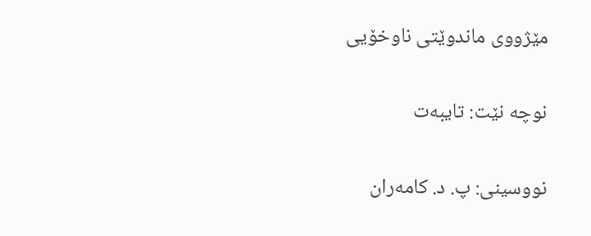مێژووی ماندوێتی ناوخۆیی

نوچە نێت: تایبەت

نووسینی: پ. د. کامەران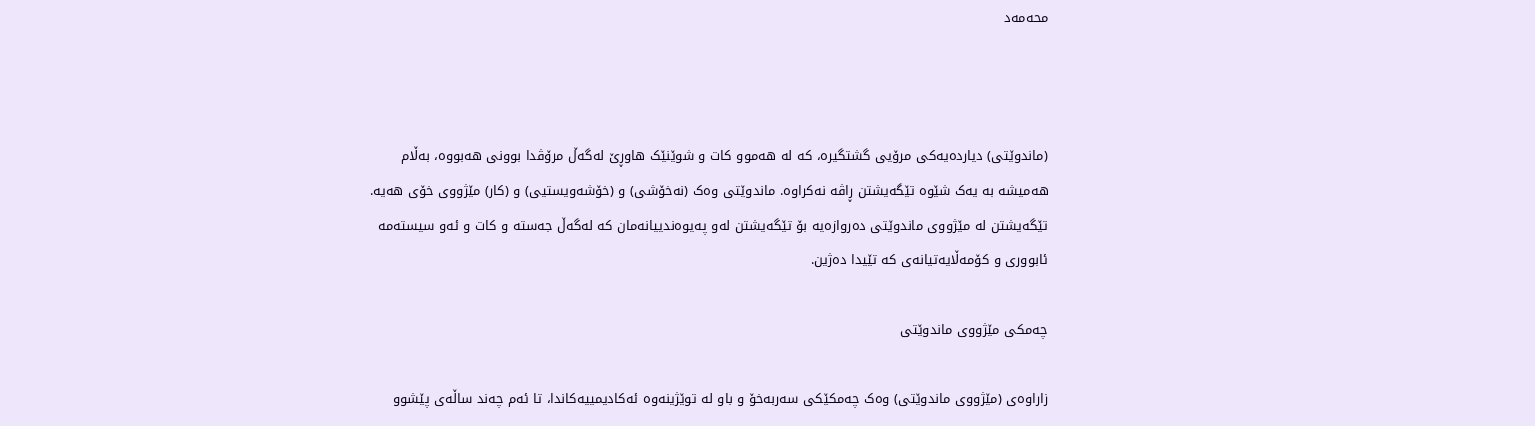محەمەد



(ماندوێتی) دیاردەیەکی مرۆیی گشتگیرە، کە لە هەموو کات و شوێنێک هاوڕێ لەگەڵ مرۆڤدا بوونی هەبووە، بەڵام هەمیشە بە یەک شێوە تێگەیشتن ڕاڤە نەکراوە. ماندوێتی وەک (نەخۆشی) و (خۆشه‌ویستیی) و (کار) مێژووی خۆی هەیە. تێگەیشتن لە مێژووی ماندوێتی دەروازەیە بۆ تێگەیشتن لەو پەیوەندییانەمان کە لەگەڵ جەستە و کات و ئەو سیستەمە ئابووری و کۆمەڵایەتیانەی کە تێیدا دەژین.

چەمکی مێژووی ماندوێتی

زاراوه‌ی (مێژووی ماندوێتی) وەک چەمکێکی سەربەخۆ و باو لە توێژینەوە ئەکادیمییەکاندا، تا ئه‌م چه‌ند ساڵه‌ی پێشوو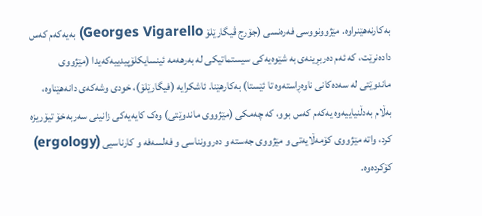بەکارنەهێنراوه‌. مێژوونووسی فەرەنسی (جۆرج ڤیگارێلۆ Georges Vigarello) به‌یه‌که‌م کەس دادەنرێت، کە ئەم دەربڕینەی بە شێوەیەکی سیستماتیکی لە بەرهەمە ئینسایکلۆپیدییەکەیدا (مێژووی ماندوێتی لە سەدەکانی ناوەڕاستەوە تا ئێستا) بەکارهێنا. ئاشکرایه‌ (فیگارێلۆ)، خودی وشەکەی دانه‌هێناوە، بەڵام به‌دڵنیاییه‌وه‌ یەکەم کەس بوو، کە چەمکی (مێژووی ماندوێتی) وەک کایه‌یه‌کی زانینی سه‌ربه‌خۆ تیۆریزه‌ کرد، واته‌ مێژووی کۆمەڵایەتی و مێژووی جەستە و دەروونناسی و فەلسەفە و کارناسیی (ergology) کۆکردەوە.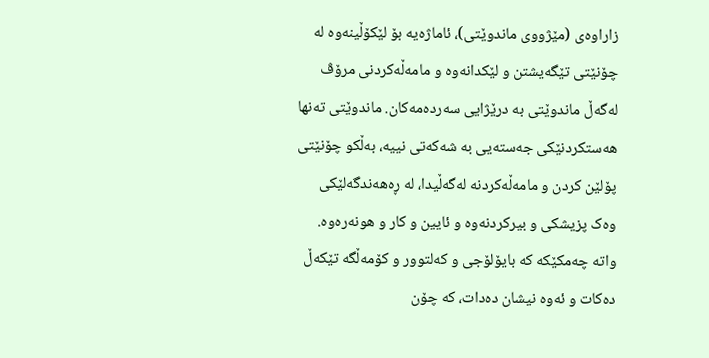زاراوەی (مێژووی ماندوێتی)، ئاماژەیە بۆ لێکۆڵینەوە لە چۆنێتی تێگەیشتن و لێکدانەوە و مامەڵەکردنی مرۆڤ لەگەڵ ماندوێتی بە درێژایی سەردەمەکان. ماندوێتی تەنها هەستکردنێکی جەستەیی بە شەکەتی نییە، بەڵکو چۆنێتی پۆلێن کردن و مامەڵەکردنە لەگەڵیدا، لە ڕەهەندگەلێکی وەک پزیشکی و بیرکردنەوە و ئایین و کار و هونەره‌وه‌. واتە چەمکێکە کە بایۆلۆجی و کەلتوور و کۆمەڵگە تێکەڵ دەکات و ئەوە نیشان دەدات، کە چۆن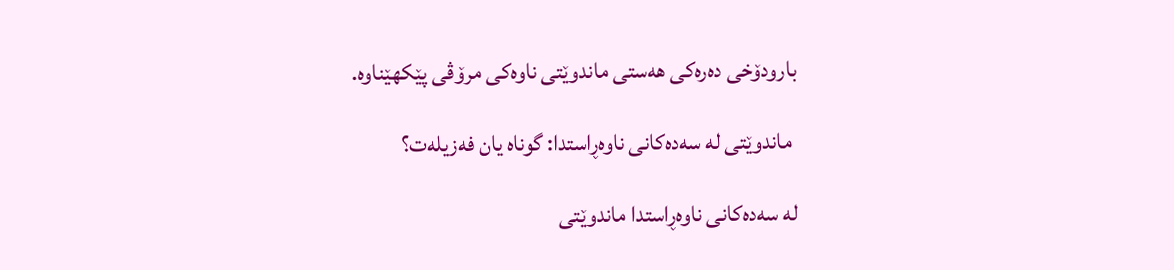بارودۆخی دەرەکی هەستی ماندوێتی ناوەکی مرۆڤی پێکهێناوە.

 ماندوێتی لە سەدەکانی ناوەڕاستدا: گوناه یان فەزیلەت؟

لە سەدەکانی ناوەڕاستدا ماندوێتی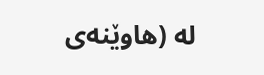لە (هاوێنەی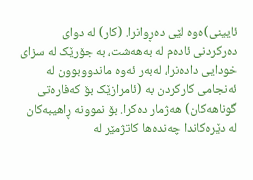ئایینی)ەوە لێی دەڕوانرا. (کار) لە دوای دەرکردنی ئادەم لە بەهەشت، بە جۆرێک لە سزای خودایی دادەنرا، لەبەر ئەوە ماندووبوون لە ئەنجامی کارکردن بە (ئامرازێک بۆ کەفارەتی گوناهەکان) هه‌ژمار ده‌کرا. بۆ نموونە ڕاهیبەکان لە دێرەکاندا چەندەها کاتژمێر لە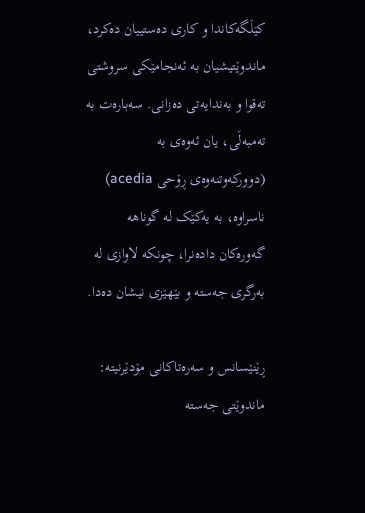کێڵگەکاندا و کاری دەستییان دەکرد، ماندوێتیشیان بە ئەنجامێکی سروشتی تەقوا و بەندایەتی دەزانی. سەبارەت بە تەمبەڵی، یان ئەوەی بە (دوورکەوتنەوەی ڕۆحی acedia) ناسراوە، بە یەکێک لە گوناهه‌ گەورەکان دادەنرا، چونکە لاوازی لە بەرگری جەستە و بێهێزی نیشان دەدا.

ڕێنێسانس و سەرەتاکانی مۆدێرنیتە: ماندوێتی جەستە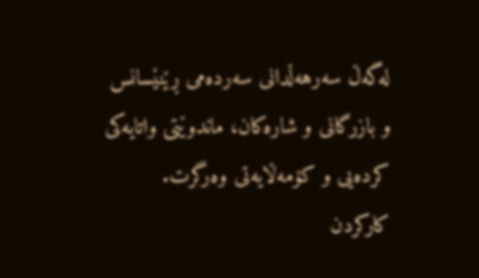لەگەڵ سەرهەڵدانی سەردەمی ڕێنێسانس و بازرگانی و شارەکان، ماندوێتی واتایەکی کردەیی و کۆمەڵایەتی وەرگرت. کارکردن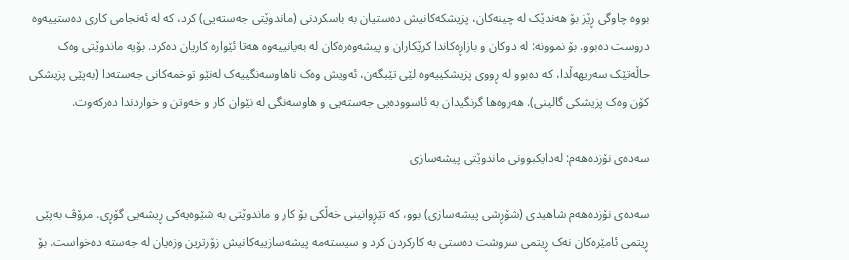بووە چاوگی ڕێز بۆ هەندێک لە چینەکان، پزیشکەکانیش دەستیان بە باسکردنی (ماندوێتی جەستەیی) کرد، کە لە ئەنجامی کاری دەستییەوە دروست دەبوو. بۆ نموونە: لە دوکان و بازاڕەکاندا کرێکاران و پیشەوەرەکان لە بەیانییەوە هه‌تا ئێوارە کاریان دەکرد. بۆیە ماندوێتی وەک حاڵه‌تێک سەریهەڵدا، کە دەبوو لە ڕووی پزیشکییەوە لێی تێبگەن، ئەویش وەک ناهاوسەنگییەک لەنێو توخمەکانی جەستەدا (بەپێی پزیشکی کۆن وەک پزیشکی گالینی). هەروەها گرنگیدان بە ئاسوودەیی جەستەیی و هاوسەنگی لە نێوان کار و خەوتن و خواردندا دەرکەوت.

سەدەی نۆزدەهەم: لەدایکبوونی ماندوێتی پیشەسازی

سەدەی نۆزدەهەم شاهیدی (شۆڕشی پیشەسازی) بوو، کە تێڕوانینی خەڵکی بۆ کار و ماندوێتی بە شێوەیەکی ڕیشەیی گۆڕی. مرۆڤ بەپێی ڕیتمی ئامێرەکان نەک ڕیتمی سروشت دەستی بە کارکردن کرد و سیستەمە پیشەسازییەکانیش زۆرترین وزەیان لە جەستە دەخواست. بۆ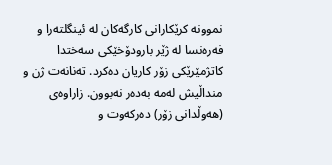نموونە کرێکارانی کارگەکان لە ئینگلتەرا و فەرەنسا لە ژێر بارودۆخێکی سەختدا کاتژمێرێکی زۆر کاریان دەکرد. تەنانەت ژن و منداڵیش لەمە بەدەر نەبوون. زاراوەی (هەوڵدانی زۆر) دەرکەوت و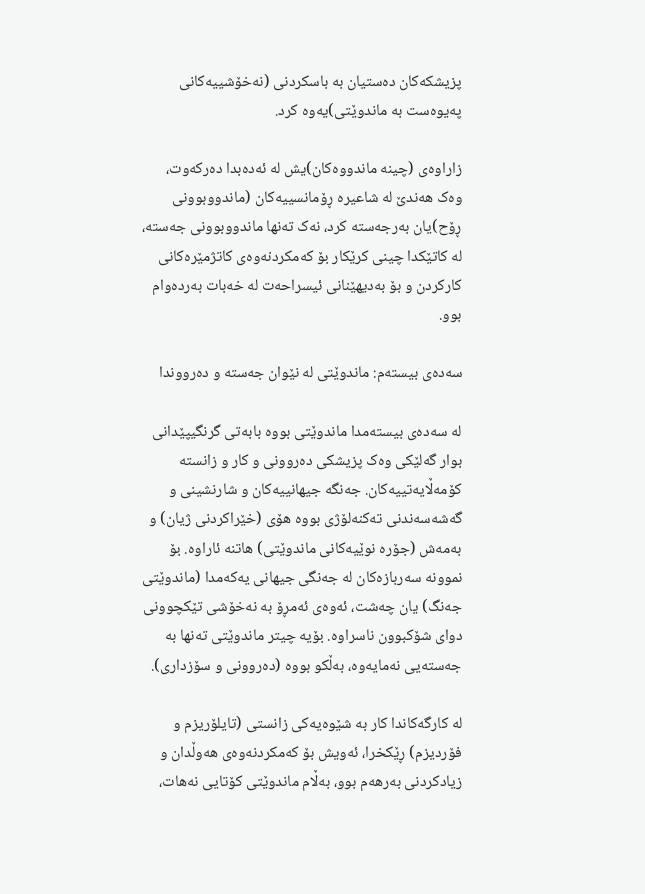پزیشکەکان دەستیان بە باسکردنی (نەخۆشییەکانی پەیوەست بە ماندوێتی)یەوە کرد.

زاراوەی (چینە ماندووەکان)یش لە ئەدەبدا دەرکەوت، وەک هەندێ لە شاعیرە ڕۆمانسییەکان (ماندووبوونی ڕۆح)یان بەرجەستە کرد، نەک تەنها ماندووبوونی جەستە، لە کاتێکدا چینی کرێکار بۆ کەمکردنەوەی کاتژمێرەکانی کارکردن و بۆ بەدیهێنانی ئیسراحەت لە خەبات بەردەوام بوو.

سەدەی بیستەم: ماندوێتی لە نێوان جەستە و دەرووندا

لە سەدەی بیستەمدا ماندوێتی بووە بابەتی گرنگیپێدانی بوار گەلێکی وەک پزیشکی دەروونی و کار و زانستە کۆمەڵایەتییەکان. جەنگە جیهانییەکان و شارنشینی و گەشەسەندنی تەکنەلۆژی بووە هۆی (خێراکردنی ژیان) و بەمەش (جۆرە نوێیەکانی ماندوێتی) هاتنە ئاراوە. بۆ نموونە سەربازەکان لە جەنگی جیهانی یەکەمدا (ماندوێتی جەنگ) یان چەشت، ئەوەی ئەمڕۆ بە نەخۆشی تێکچوونی دوای شۆکبوون ناسراوە. بۆیە چیتر ماندوێتی تەنها بە جەستەیی نەمایەوە، بەڵکو بووە (دەروونی و سۆزداری).

لە کارگەکاندا کار بە شێوەیەکی زانستی (تایلۆریزم و فۆردیزم) ڕێکخرا، ئەویش بۆ کەمکردنەوەی هەوڵدان و زیادکردنی بەرهەم بوو، بەڵام ماندوێتی کۆتایی نەهات،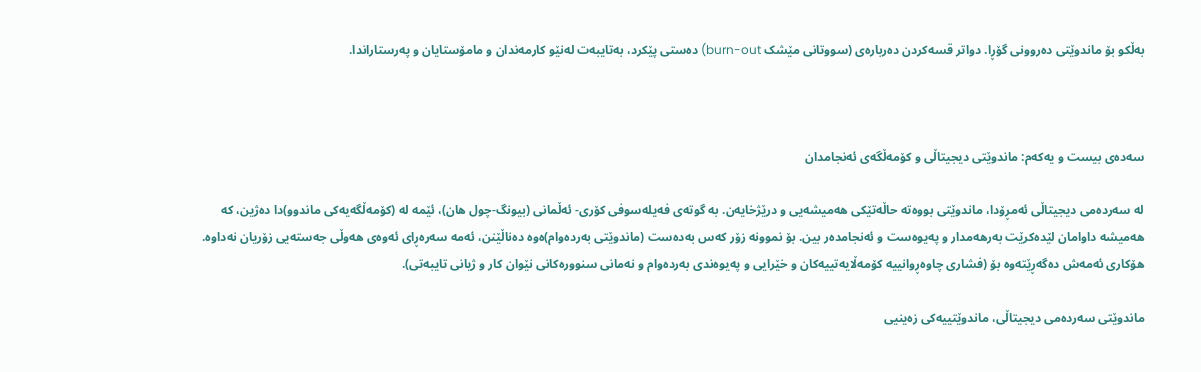بەڵکو بۆ ماندوێتی دەروونی گۆڕا. دواتر قسەکردن دەربارەی (سووتانی مێشک burn-out) دەستی پێکرد، بەتایبەت لەنێو کارمەندان و مامۆستایان و پەرستاراندا.



سەدەی بیست و یەکەم: ماندوێتی دیجیتاڵی و کۆمەڵگەی ئەنجامدان

لە سەردەمی دیجیتاڵی ئەمڕۆدا، ماندوێتی بووه‌تە حاڵەتێکی هەمیشەیی و درێژخایەن. بە گوتەی فەیلەسوفی کۆری- ئەڵمانی (بیونگ-چول هان)، ئێمە لە (کۆمەڵگەیەکی ماندوو)دا دەژین، کە هەمیشە داوامان لێدەکرێت بەرهەمدار و پەیوەست و ئەنجامدەر بین. بۆ نموونە زۆر کەس بەدەست (ماندوێتی بەردەوام)ەوە دەناڵێنن، ئەمە سەرەڕای ئەوەی هەوڵی جەستەیی زۆریان نەداوە. هۆکاری ئەمەش دەگەڕێتەوە بۆ (فشاری چاوەڕوانییە کۆمەڵایەتییەکان و خێرایی و پەیوەندی بەردەوام و نەمانی سنوورەکانی نێوان کار و ژیانی تایبەتی).

ماندوێتی سەردەمی دیجیتاڵی، ماندوێتییەکی زەینیی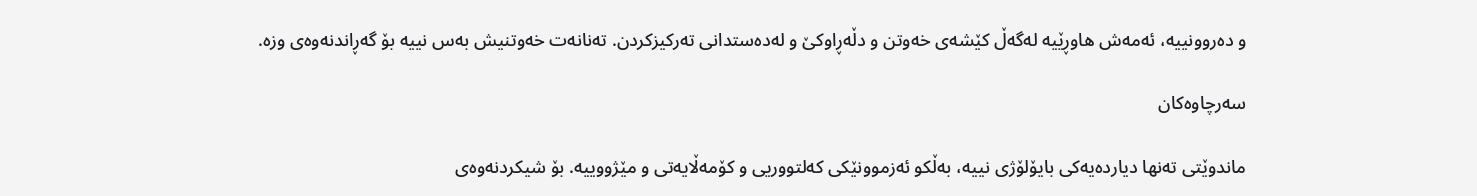و دەروونییە، ئەمەش هاوڕێیە لەگەڵ کێشەی خەوتن و دڵەڕاوکێ و لەدەستدانی تەرکیزکردن. تەنانەت خەوتنیش بەس نییە بۆ گەڕاندنەوەی وزە.

سەرچاوەکان

ماندوێتی تەنها دیاردەیەکی بایۆلۆژی نییە، بەڵکو ئەزموونێکی کەلتووریی و کۆمەڵایەتی و مێژووییە. بۆ شیکردنەوەی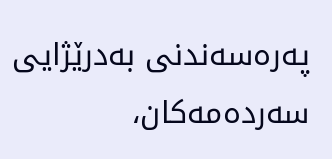پەرەسەندنی بەدرێژایی سەردەمەکان،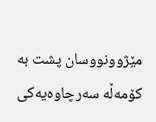مێژوونووسان پشت بە کۆمەڵە سەرچاوەیەکی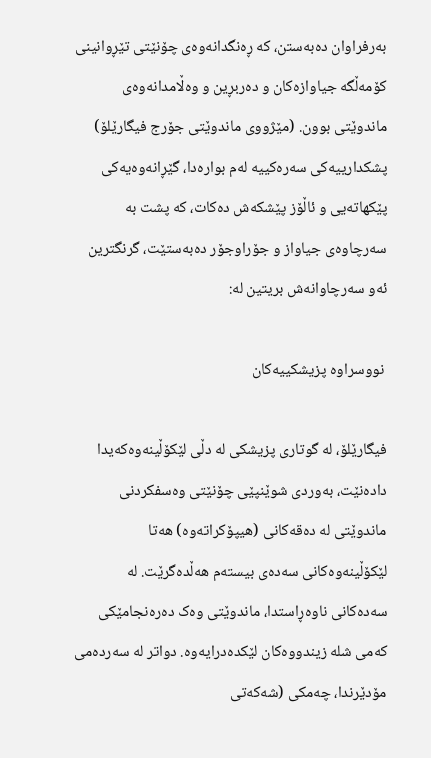بەرفراوان دەبەستن، کە ڕەنگدانەوەی چۆنێتی تێڕوانینی کۆمەڵگە جیاوازەکان و دەربڕین و وەڵامدانەوەی ماندوێتی بوون. (مێژووی ماندوێتی جۆرج فیگارێلۆ) پشکدارییەکی سەرەکییە لەم بوارەدا، گێڕانەوەیەکی پێکهاتەیی و ئاڵۆز پێشکەش دەکات، کە پشت بە سەرچاوەی جیاواز و جۆراوجۆر دەبەستێت، گرنگترین ئه‌و سه‌رچاوانه‌ش بریتین له‌:

 نووسراوە پزیشکییەکان

فیگارێلۆ، لە گوتاری پزیشکی لە دڵی لێکۆڵینەوەکەیدا دادەنێت، بەوردی شوێنپێی چۆنێتی وەسفکردنی ماندوێتی لە دەقەکانی (هیپۆکراتەوە) هەتا لێکۆڵینەوەکانی سەدەی بیستەم هەڵدەگرێت. لە سەدەکانی ناوەڕاستدا، ماندوێتی وەک دەرەنجامێکی کەمی شلە زیندووەکان لێکدەدرایەوە. دواتر لە سەردەمی مۆدێرندا، چەمکی (شه‌که‌تی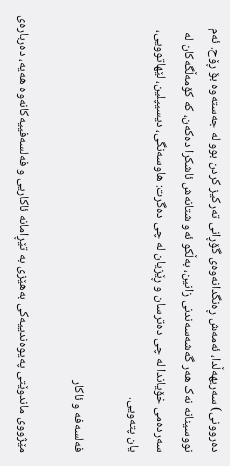ده‌روونی) سەریهەڵدا، ئەمەش ڕەنگدانەوەی گۆڕانی تەرکیز کردن بوو لە جەستەوە بۆ ڕۆح. ئەم نووسینانە نەک هەر گەشەسەندنی زانین، بەڵکو ئەو شتانەش ئاشکرا دەکەن، کە کۆمەڵگەکان لە سەردەمی خۆیاندا لە چی دەترسان و ڕێزیان لە چی دەگرت: هاوسەنگی، دیسیپلین، لێهاتوویی، یان پتەویی.

فەلسەفه‌ و ئاکار

مێژووی ماندوێتی پەیوەندییەکی بەهێزی بە تێڕامانە ئاکاریی و فەلسەفییەکانەوە هەیە، دەربارەی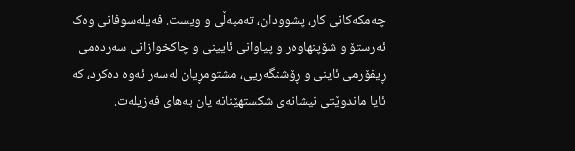چەمکەکانی کار، پشوودان، تەمبەڵی و ویست. فەیلەسوفانی وەک ئەرستۆ و شۆپنهاوەر و پیاوانی ئایینی و چاکخوازانی سەردەمی ڕیفۆرمی ئاینی و ڕۆشنگەریی، مشتومڕیان لەسەر ئەوە دەکرد، کە ئایا ماندوێتی نیشانەی شکستهێنانە یان بەهای فەزیلەت.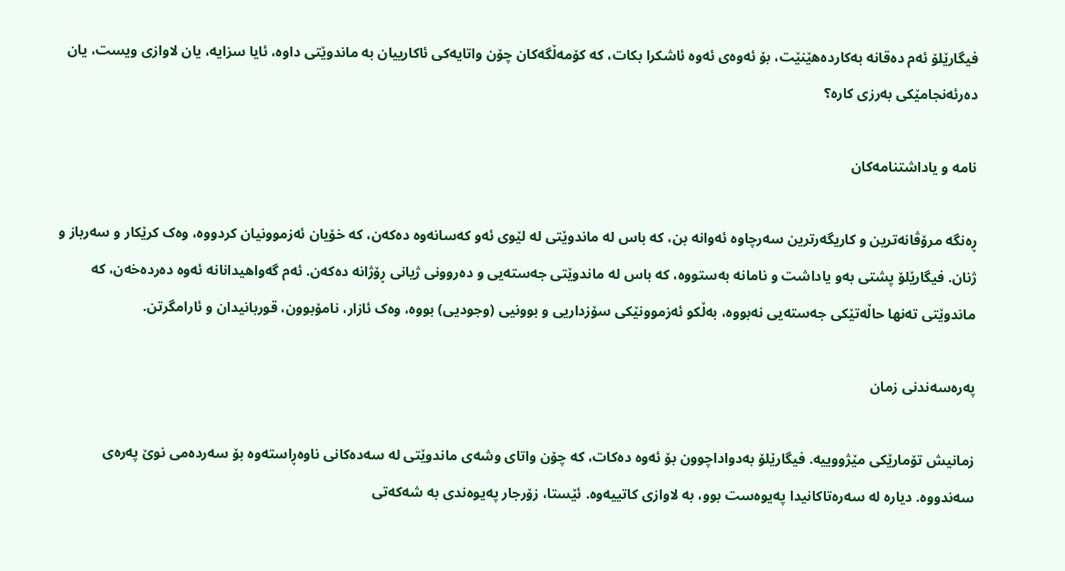فیگارێلۆ ئەم دەقانە بەکاردەهێنێت، بۆ ئەوەی ئەوە ئاشکرا بکات، کە کۆمەڵگەکان چۆن واتایەکی ئاکارییان بە ماندوێتی داوە، ئایا سزایە، یان لاوازی ویست، یان دەرئەنجامێکی بەرزی کارە؟

نامە و یاداشتنامەکان

ڕەنگە مرۆڤانەترین و کاریگەرترین سەرچاوە ئەوانە بن، کە باس لە ماندوێتی لە لێوی ئەو کەسانەوە دەکەن، کە خۆیان ئەزموونیان کردووە، وەک کرێکار و سەرباز و ژنان. فیگارێلۆ پشتی بەو یاداشت و نامانە بەستووە، کە باس لە ماندوێتی جەستەیی و دەروونی ژیانی ڕۆژانە دەکەن. ئەم گەواهیدانانە ئەوە دەردەخەن، کە ماندوێتی تەنها حاڵەتێکی جەستەیی نەبووە، بەڵکو ئەزموونێکی سۆزداریی و بوونیی (وجودیی) بووە، وه‌ک ئازار، نامۆبوون، قوربانیدان و ئارامگرتن.

پەرەسەندنی زمان

زمانیش تۆمارێکی مێژووییە. فیگارێلۆ بەدواداچوون بۆ ئەوە دەکات، کە چۆن واتای وشەی ماندوێتی لە سەدەکانی ناوەڕاستەوە بۆ سەردەمی نوێ پەرەی سەندووە. دیارە لە سەرەتاکانیدا پەیوەست بوو، بە لاوازی کاتییەوە. ئێستا، زۆرجار پەیوەندی بە شەکەتی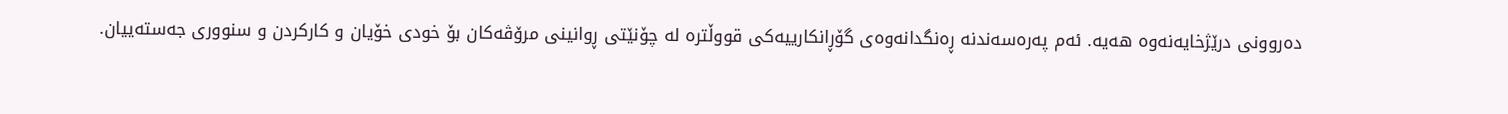دەروونی درێژخایەنه‌وه‌ هەیە. ئەم پەرەسەندنە ڕەنگدانەوەی گۆڕانکارییەکی قووڵترە لە چۆنێتی ڕوانینی مرۆڤەکان بۆ خودی خۆیان و کارکردن و سنووری جەستەییان.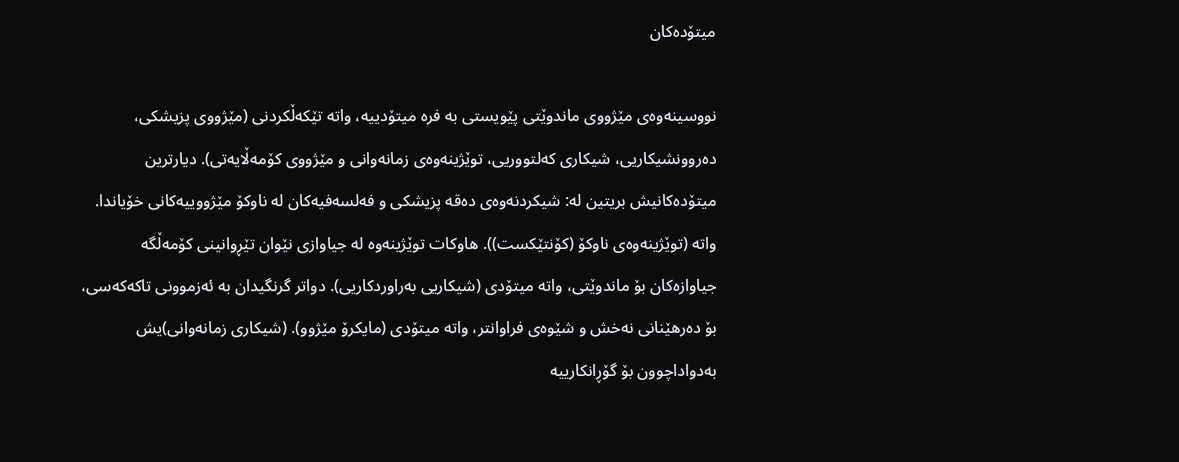میتۆدەکان

نووسینەوەی مێژووی ماندوێتی پێویستی بە فرە میتۆدییە، واتە تێکەڵکردنی (مێژووی پزیشکی، ده‌روونشیکاریی، شیکاری کەلتووریی، توێژینەوەی زمانەوانی و مێژووی کۆمەڵایەتی). دیارترین میتۆدەکانیش بریتین لە: شیکردنەوەی دەقە پزیشکی و فەلسەفیەکان لە ناوکۆ مێژووییەکانی خۆیاندا. واتە (توێژینه‌وه‌ی ناوکۆ (کۆنتێکست)). هاوکات توێژینەوە لە جیاوازی نێوان تێڕوانینی کۆمەڵگە جیاوازەکان بۆ ماندوێتی، واتە میتۆدی (شیکاریی بەراوردکاریی). دواتر گرنگیدان بە ئەزموونی تاکەکەسی، بۆ دەرهێنانی نەخش و شێوەی فراوانتر، واتە میتۆدی (مایکرۆ مێژوو). (شیکاری زمانەوانی)یش بەدواداچوون بۆ گۆڕانکارییە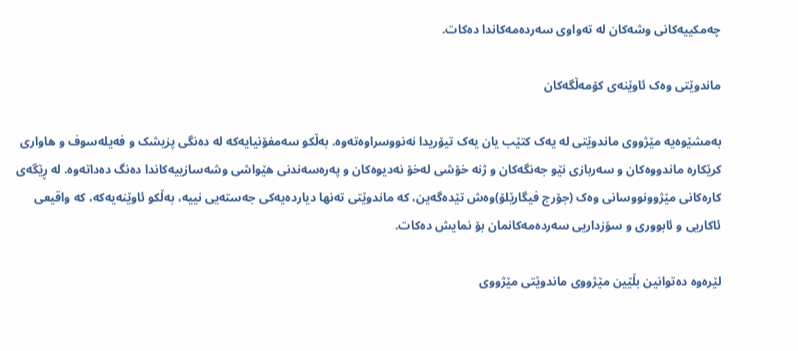چەمکییەکانی وشەکان لە تەواوی سەردەمەکاندا دەکات.

ماندوێتی وەک ئاوێنەی کۆمەڵگەکان

به‌مشێوه‌یه‌ مێژووی ماندوێتی لە یەک کتێب یان یەک تیۆریدا نەنووسراوەتەوە. بەڵکو سەمفۆنیایەکە لە دەنگی پزیشک و فەیلەسوف و هاواری کرێکارە ماندووەکان و سه‌ر‌بازی نێو جه‌نگه‌کان و ژنه‌ خۆشی له‌خۆ نه‌دیوه‌کان و پەرەسەندنی هێواشی وشەسازییەکاندا ده‌نگ ده‌داته‌وه‌. لە ڕێگەی کارەکانی مێژوونووسانی وەک (جۆرج فیگارێلۆ)وەش تێدەگەین، کە ماندوێتی تەنها دیاردەیەکی جەستەیی نییە، بەڵکو ئاوێنەیەکە، کە واقیعی ئاکاریی و ئابووری و سۆزداریی سەردەمەکانمان بۆ نمایش دەکات.

لێره‌وه‌ ده‌توانین بڵێین مێژووی ماندوێتی مێژووی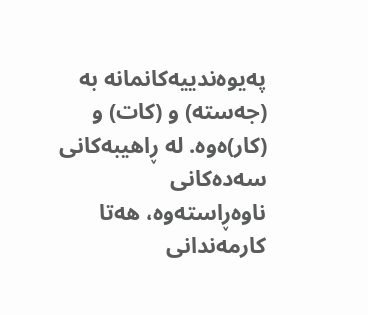پەیوەندییەکانمانە بە (جەستە) و (کات) و (کار)ەوە. لە ڕاهیبەکانی سەدەکانی ناوەڕاستەوە، هەتا کارمەندانی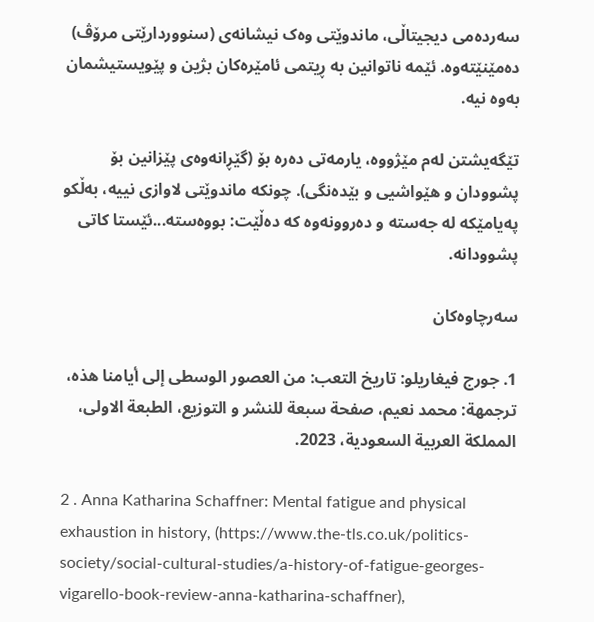سەردەمی دیجیتاڵی، ماندوێتی وەک نیشانەی (سنووردارێتی مرۆڤ) دەمێنێتەوە. ئێمە ناتوانین بە ڕیتمی ئامێرەکان بژین و پێویستیشمان بەوە نیە.

تێگەیشتن لەم مێژووە، یارمەتی دەرە بۆ (گێڕانەوەی پێزانین بۆ پشوودان و هێواشیی و بێدەنگی). چونکە ماندوێتی لاوازی نییە، بەڵکو پەیامێکە لە جەستە و دەروونەوە کە دەڵێت: بووەستە...ئێستا کاتی پشوودانە.

سه‌رچاوه‌کان

1. جورج فيغاريلو: تاريخ التعب: من العصور الوسطى إلى أیامنا هذه، ترجمهة: محمد نعیم، صفحة سبعة للنشر و التوزیع، الطبعة الاولی، المملکة العربیة السعودیة، 2023.

2 . Anna Katharina Schaffner: Mental fatigue and physical exhaustion in history, (https://www.the-tls.co.uk/politics-society/social-cultural-studies/a-history-of-fatigue-georges-vigarello-book-review-anna-katharina-schaffner),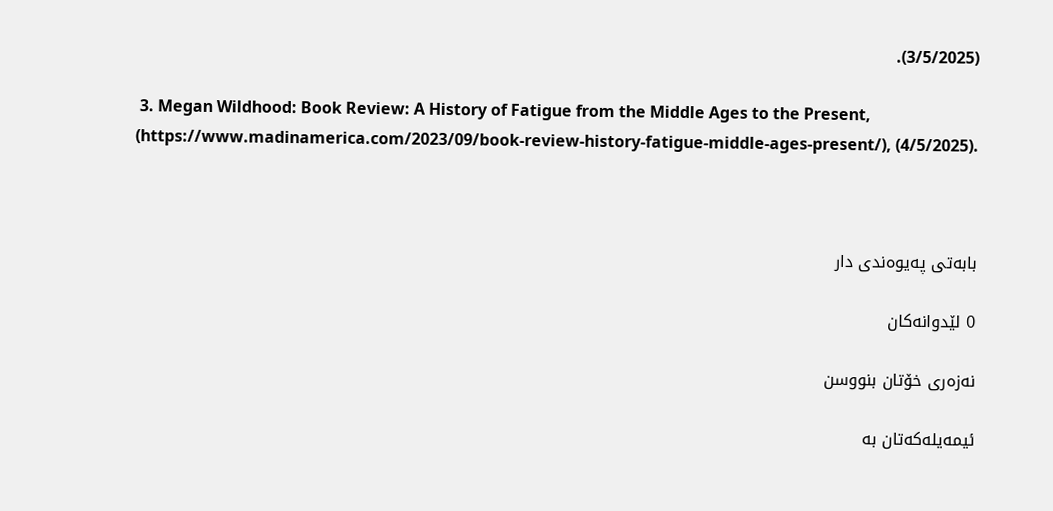(3/5/2025).

 3. Megan Wildhood: Book Review: A History of Fatigue from the Middle Ages to the Present, (https://www.madinamerica.com/2023/09/book-review-history-fatigue-middle-ages-present/), (4/5/2025).



بابەتی پەیوەندی دار

0 لێدوانەکان

نەزەری خۆتان بنووسن

ئیمەیلەکەتان بە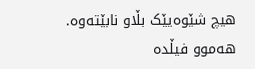هیچ شێوەیێک بڵاو نابێتەوە. هەموو فیڵدە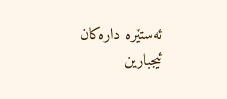ئەستێرە دارەکان ئیجبارین